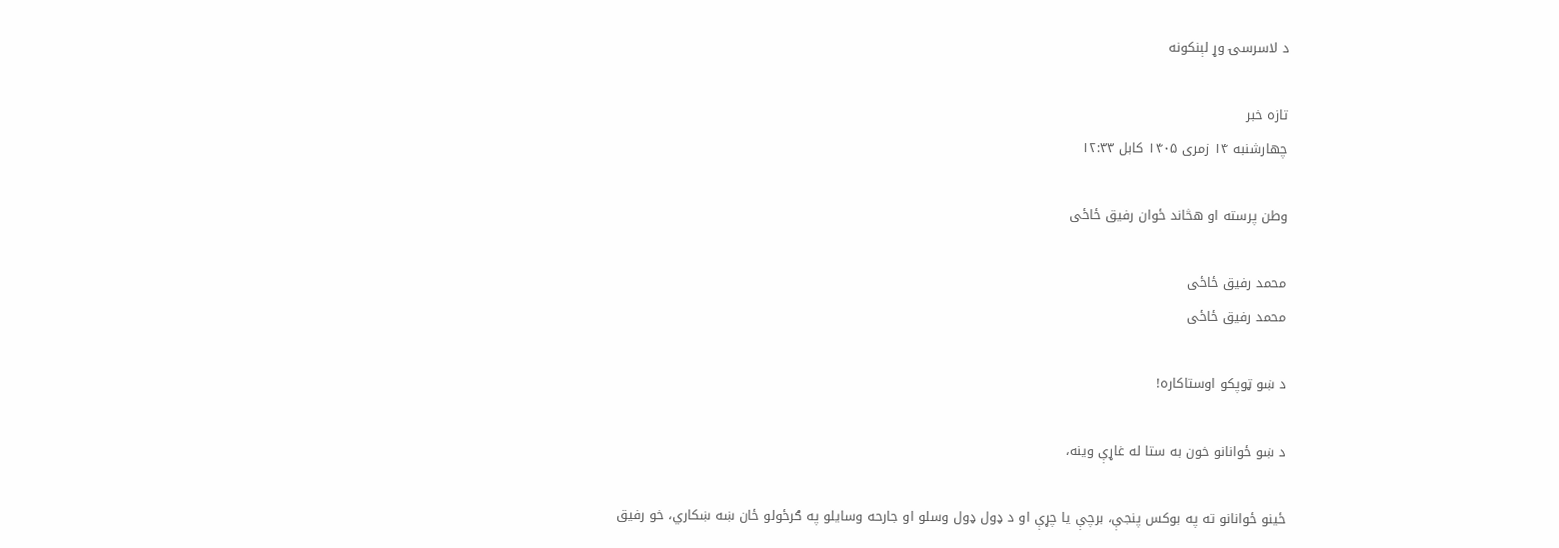د لاسرسۍ وړ لېنکونه

تازه خبر
چهارشنبه ۱۴ زمری ۱۴۰۵ کابل ۱۲:۳۳

وطن پرسته او هڅاند ځوان رفیق ځاځی

محمد رفیق ځاځی
محمد رفیق ځاځی

د ښو ټوپکو اوستاکاره!

د ښو ځوانانو خون به ستا له غاړې وینه،

ځينو ځوانانو ته په بوکس پنجې، برچې یا چړې او د ډول ډول وسلو او جارحه وسایلو په ګرځولو ځان ښه ښکاري، خو رفیق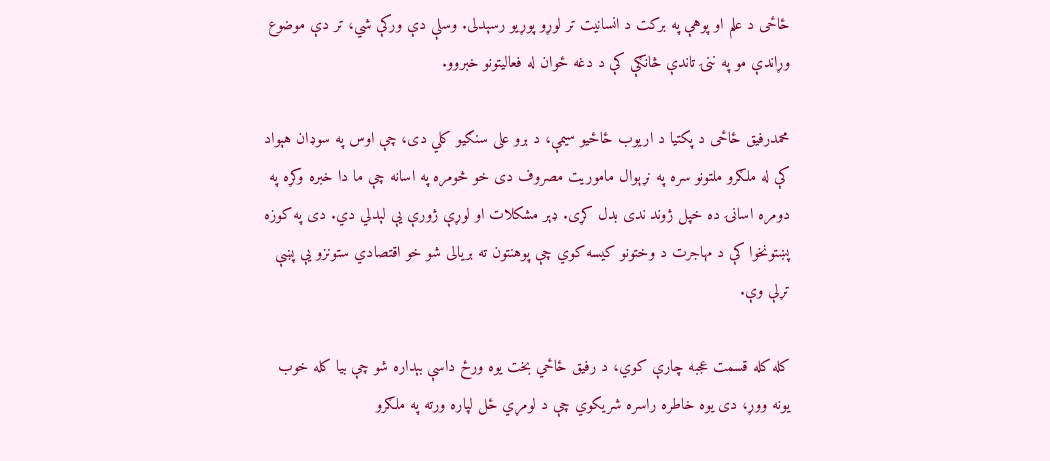ځاځی د علم او پوهې په برکت د انسانیت تر لوړو پوړیو رسېدلی. وسلې دې ورکې شي، تر دې موضوع وړاندې مو په ننۍ تاندې څانګې کې د دغه ځوان له فعالیتونو خبروو.

محمدرفیق ځاځی د پکتیا د اریوب ځاځیو سیمې، د برو علی سنګیو کلي دی، چې اوس په سوډان هېواد کې له ملګرو ملتونو سره په نړېوال ماموریت مصروف دی خو څومره په اسانه چې ما دا خبره وکړه په دومره اسانۍ ده خپل ژوند ندی بدل کړی. ډېر مشکلات او لوړې ژورې یې لېدلي دي. دی په کوزه پښتونخوا کې د مهاجرت د وختونو کیسه کوي چې پوهنتون ته بریالی شو خو اقتصادي ستونزو یې پښې تړلې وې.

کله کله قسمت عجبه چارې کوي، د رفیق ځاځي بخت یوه ورځ داسې بېداره شو چې بیا کله خوب یونه ووړ، دی یوه خاطره راسره شریکوي چې د لومړي ځل لپاره ورته په ملګرو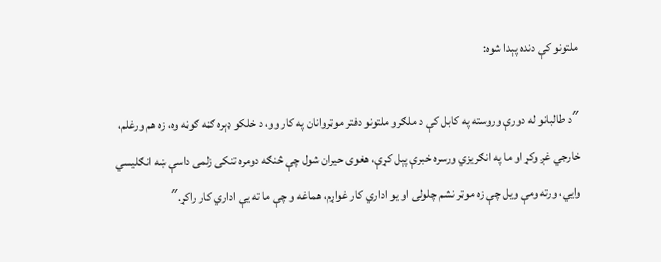ملتونو کې دنده پېدا شوه:

″د طالبانو له دورې وروسته په کابل کې د ملګرو ملتونو دفتر موټروانان په کار وو، د خلکو ډېره ګڼه ګوڼه وه، زه هم ورغلم، خارجي غږ وکړ او ما په انګریزي ورسره خبرې پېل کړې، هغوی حیران شول چې څنګه دومره تنکی زلمی داسې ښه انګلیسي وايي، ورته ومې ویل چې زه موټر نشم چلولی او یو اداري کار غواړم، هماغه و چې ما ته یې اداري کار راکړ.″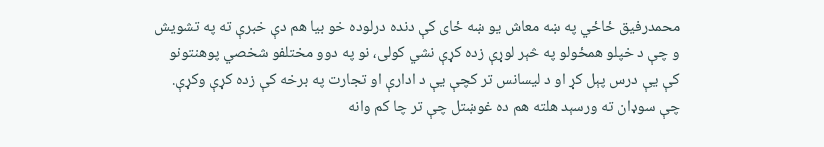محمدرفیق ځاځي په ښه معاش یو ښه ځای کې دنده درلوده خو بیا هم دې خبرې ته په تشويش و چې د خپلو همځولو په څېر لوړې زده کړې نشي کولی، نو په دوو مختلفو شخصي پوهنتونو کې یې درس پېل کړ او د لیسانس تر کچې یې د ادارې او تجارت په برخه کې زده کړې وکړې. چې سوډان ته ورسېد هلته هم ده غوښتل چې تر چا کم وانه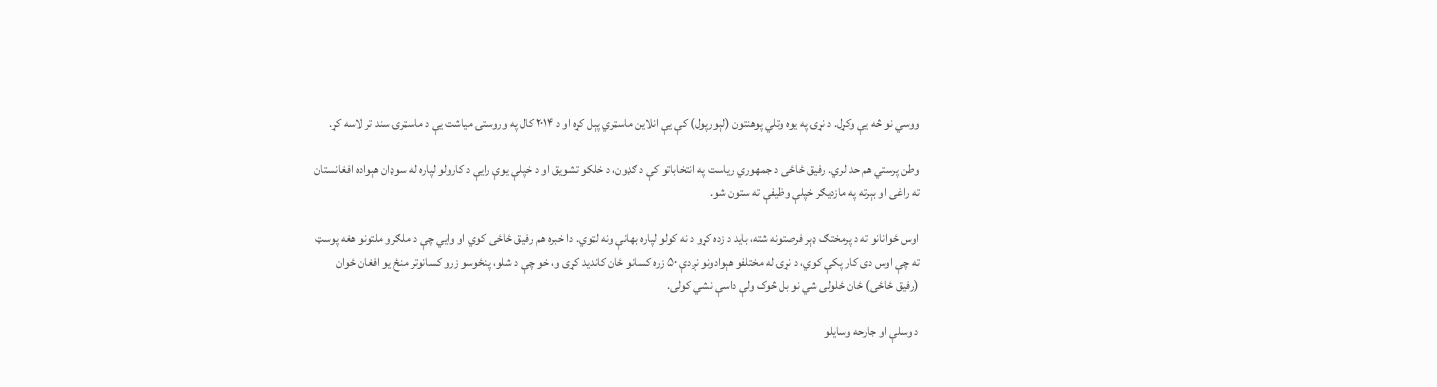ووسي نو څه یې وکړل. د نړۍ په یوه وتلي پوهنتون (لېورپول) کې یې انلاین ماسټري پېل کړه او د ۲۰۱۴ کال په وروستۍ میاشت یې د ماسټرۍ سند تر لاسه کړ.

وطن پرستي هم حد لري. رفیق ځاځی د جمهوري ریاست په انتخاباتو کې د ګډون، د خلکو تشویق او د خپلې یوې رایې د کارولو لپاره له سوډان هېواده افغانستان ته راغی او بېرته په مازدیګر خپلې وظیفې ته ستون شو.

اوس ځوانانو ته د پرمختګ ډېر فرصتونه شته، باید د زده کړو د نه کولو لپاره بهانې ونه لټوي. دا خبره هم رفیق ځاځی کوي او وايي چې د ملګرو ملتونو هغه پوسټ ته چې اوس دی کار پکې کوي، د نړۍ له مختلفو هېوادونو نږدې ۵۰ زره کسانو ځان کاندید کړی و، خو چې د شلو، پنځوسو زرو کسانوتر منځ یو افغان ځوان (رفیق ځاځی) ځان ځلولی شي نو بل څوک ولې داسې نشي کولی.

د وسلې او جارحه وسایلو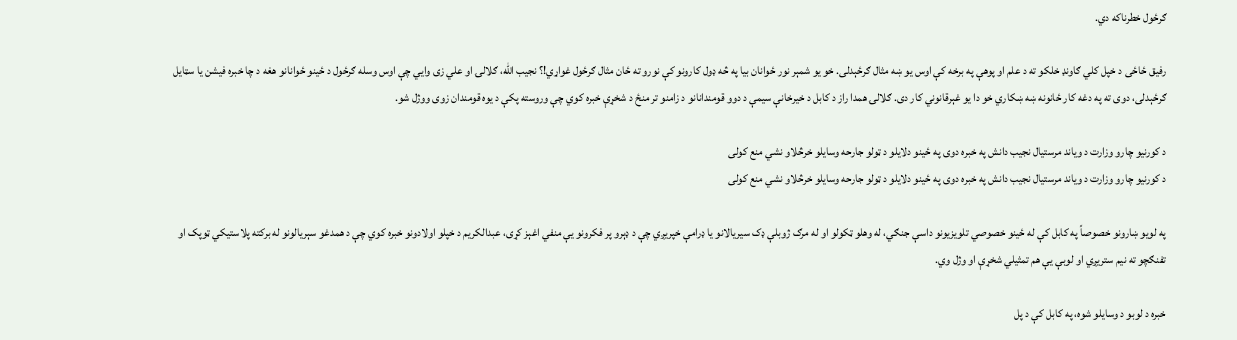ګرځول خطرناکه دي.

رفیق ځاځی د خپل کلي ګاونډ خلکو ته د علم او پوهې په برخه کې اوس يو ښه مثال ګرځېدلی. خو یو شمېر نور ځوانان بیا په څه ډول کارونو کې نورو ته ځان مثال ګرځول غواړي!؟ نجیب الله، ګلالۍ او علي زی وايي چې اوس وسله ګرځول د ځینو ځوانانو هغه د چا خبره فیشن یا سټایل ګرځېدلی، دوی ته په دغه کار ځانونه ښه ښکاري خو دا یو غېرقانوني کار دی. ګلالۍ همدا راز د کابل د خیرخانې سيمې د دوو قومندانانو د زامنو تر منځ د شخړې خبره کوي چې وروسته پکې د یوه قومندان زوی ووژل شو.

د کورنیو چارو وزارت د ویاند مرستیال نجیب دانش په خبره دوی په ځینو دلایلو د ټولو جارحه وسایلو خرڅلاو نشي منع کولی
د کورنیو چارو وزارت د ویاند مرستیال نجیب دانش په خبره دوی په ځینو دلایلو د ټولو جارحه وسایلو خرڅلاو نشي منع کولی

په لویو ښارونو خصوصاً په کابل کې له ځینو خصوصي تلويزیونو داسې جنګي، له وهلو ټکولو او له مرګ ژوبلې ډک سیریالانو یا ډرامې خپریږي چې د ډېرو پر فکرونو یې منفي اغېز کړی، عبدالکریم د خپلو اولادونو خبره کوي چې د همدغو سېریالونو له برکته پلاستیکي ټوپک او تفنګچو ته نیم ستریږي او لوبې یې هم تمثیلي شخړې او وژل وي.

خبره د لوبو د وسایلو شوه، په کابل کې د پل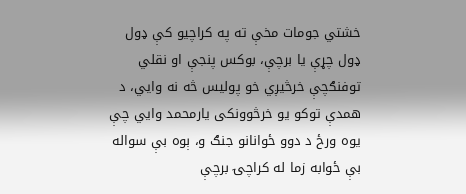خشتي جومات مخې ته په کراچیو کې ډول ډول چړې یا برچې، بوکس پنجې او نقلي توفنګچې خرڅيږي خو پولیس څه نه وايي، د همدې توکو یو خرڅوونکی یارمحمد وايي چې یوه ورځ د دوو ځوانانو جنګ و، ېوه بې سواله بې ځوابه زما له کراچۍ برچې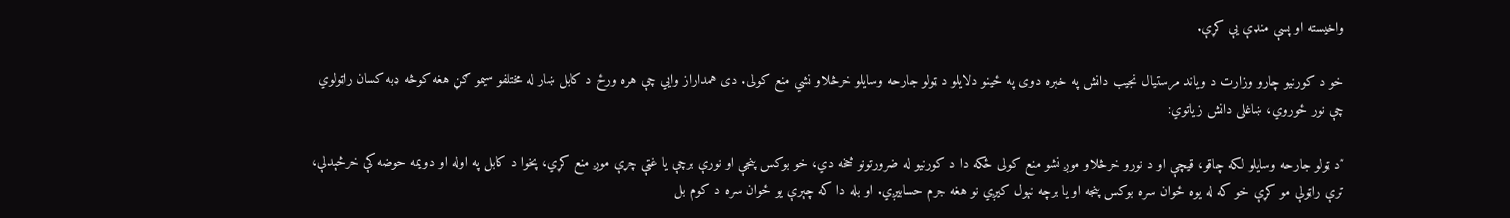واخيسته او پسې منډې یې کړې.

خو د کورنیو چارو وزارت د ویاند مرستیال نجیب دانش په خبره دوی په ځینو دلایلو د ټولو جارحه وسایلو خرڅلاو نشي منع کولی. دی همداراز وايي چې هره ورځ د کابل ښار له مختلفو سیمو ګڼ هغه کوڅه ډبه کسان راټولوي چې نور ځوروي، ښاغلی دانش زیاتوي:

″د ټولو جارحه وسایلو لکه چاقو، قیچې او د نورو خرڅلاو موږ نشو منع کولی ځکه دا د کورنیو له ضرورتونو څخه دي، خو بوکس پنجې او نورې برچې یا غټې چړې موږ منع کړي، پخوا د کابل په اوله او دویمه حوضه کې خرڅېدلې، ترې راټولې مو کړې خو که له یوه ځوان سره بوکس پنجه او یا برچه نېول کیږي نو هغه جرم حسابيږي. او بله دا که چېرې یو ځوان سره د کوم بل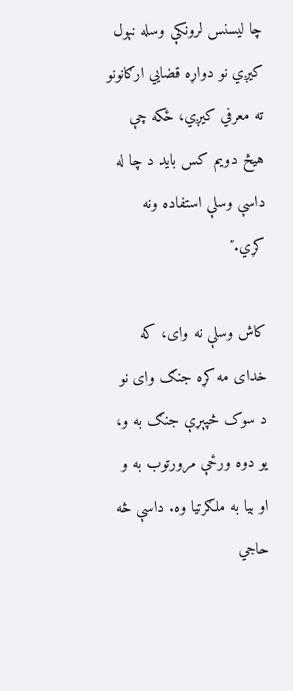چا لیسنس لرونکې وسله نېول کیږي نو دواړه قضايي ارګانونو ته معرفي کیږي، ځکه چې هيڅ دویم کس باید د چا له داسې وسلې استفاده ونه کړي.″

کاش وسلې نه وای، که خدای مه کړه جنګ وای نو د سوک څپېړې جنګ به و، یو دوه ورځې مرورتوب به و او بیا به ملګرتیا وه. داسې څه حاجي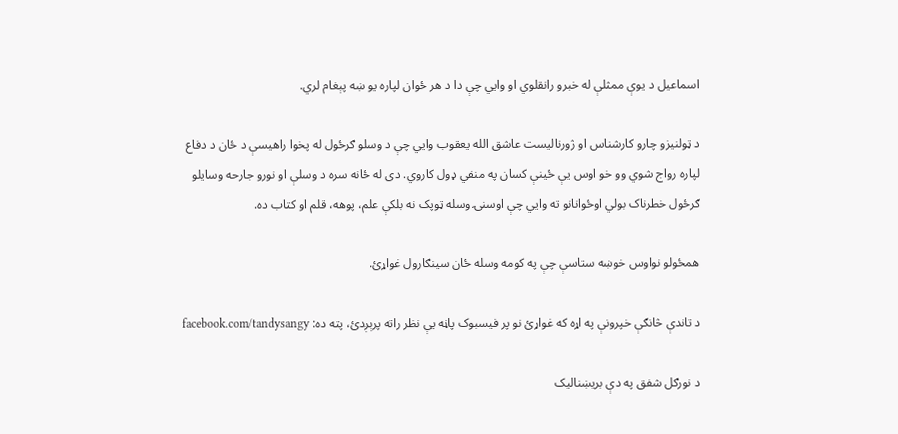اسماعیل د یوې ممثلې له خبرو رانقلوي او وايي چې دا د هر ځوان لپاره یو ښه پېغام لري.

د ټولنيزو چارو کارشناس او ژورنالیست عاشق الله یعقوب وايي چې د وسلو ګرځول له پخوا راهيسې د ځان د دفاع لپاره رواج شوي وو خو اوس یې ځينې کسان په منفي ډول کاروي. دی له ځانه سره د وسلې او نورو جارحه وسایلو ګرځول خطرناک بولي اوځوانانو ته وايي چې اوسنۍ وسله ټوپک نه بلکې علم، پوهه، قلم او کتاب ده.

همځولو نواوس خوښه ستاسې چې په کومه وسله ځان سینګارول غواړئ.

د تاندې څانګې خپرونې په اړه که غواړئ نو پر فیسبوک پاڼه یې نظر راته پرېږدئ، پته ده: facebook.com/tandysangy

د نورګل شفق په دې بریښنالیک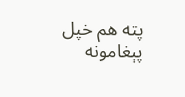پته هم خپل پېغامونه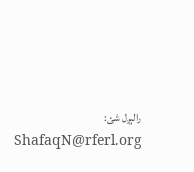رالېږل شئ: ShafaqN@rferl.org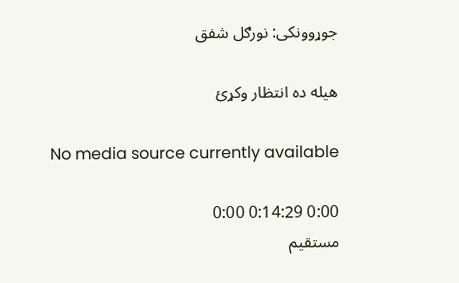جوړوونکی: نورګل شفق

هيله ده انتظار وکړئ

No media source currently available

0:00 0:14:29 0:00
مستقیم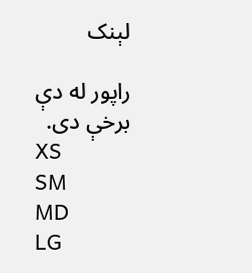لېنک

راپور له دې برخې دی.
XS
SM
MD
LG